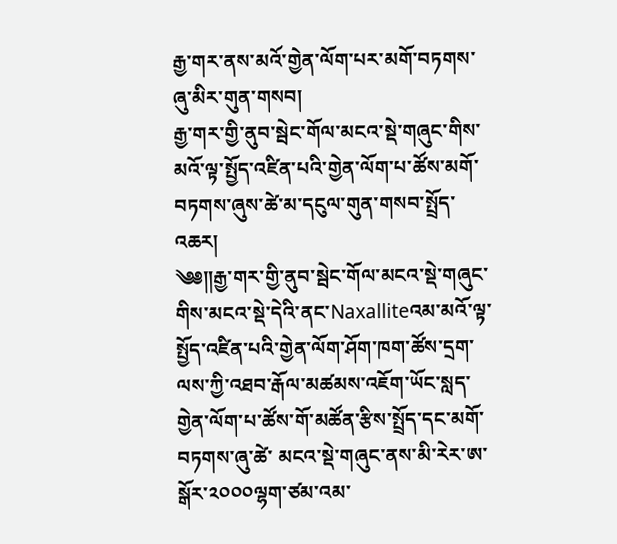རྒྱ་གར་ནས་མའོ་གྱེན་ལོག་པར་མགོ་བཏགས་ཞུ་མིར་གུན་གསབ།
རྒྱ་གར་གྱི་ནུབ་སྦེང་གོལ་མངའ་སྡེ་གཞུང་གིས་མའོ་ལྟ་སྤྱོད་འཛིན་པའི་གྱེན་ལོག་པ་ཚོས་མགོ་བཏགས་ཞུས་ཚེ་མ་དངུལ་གུན་གསབ་སྤྲོད་འཆར།
༄༅༎རྒྱ་གར་གྱི་ནུབ་སྦེང་གོལ་མངའ་སྡེ་གཞུང་གིས་མངའ་སྡེ་དེའི་ནང་Naxalliteའམ་མའོ་ལྟ་སྤྱོད་འཛིན་པའི་གྱེན་ལོག་ཤོག་ཁག་ཚོས་དྲག་ལས་ཀྱི་འཐབ་རྒོལ་མཚམས་འཇོག་ཡོང་སླད་ གྱེན་ལོག་པ་ཚོས་གོ་མཚོན་རྩིས་སྤྲོད་དང་མགོ་བཏགས་ཞུ་ཚེ་ མངའ་སྡེ་གཞུང་ནས་མི་རེར་ཨ་སྒོར་༢༠༠༠ལྷག་ཙམ་འམ་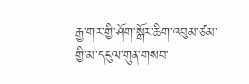རྒྱ་གར་གྱི་ཤོག་སྒོར་ཆིག་འབུམ་ཙམ་གྱི་མ་དངུལ་གུན་གསབ་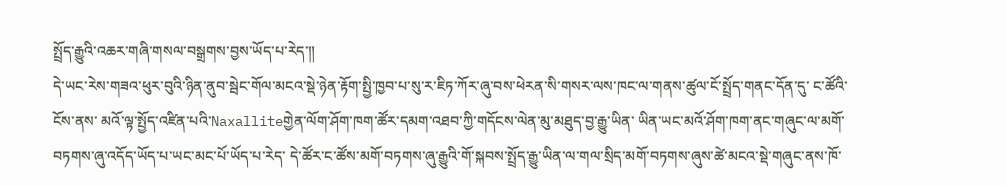སྤྲོད་རྒྱུའི་འཆར་གཞི་གསལ་བསྒྲགས་བྱས་ཡོད་པ་རེད་༎
དེ་ཡང་རེས་གཟའ་ཕུར་བུའི་ཉིན་ནུབ་སྦེང་གོལ་མངའ་སྡེ་ཉེན་རྟོག་སྤྱི་ཁྱབ་པ་སུ་ར་ཇིཏ་ཀོར་ཞུ་བས་ཕེརན་སི་གསར་ལས་ཁང་ལ་གནས་ཚུལ་ངོ་སྤྲོད་གནང་དོན་དུ་ ང་ཚོའི་ངོས་ནས་ མའོ་ལྟ་སྤྱོད་འཛིན་པའི་Naxalliteགྱེན་ལོག་ཤོག་ཁག་ཚོར་དམག་འཐབ་ཀྱི་གདོངས་ལེན་མུ་མཐུད་བྱ་རྒྱུ་ཡིན་ ཡིན་ཡང་མའོ་ཤོག་ཁག་ནང་གཞུང་ལ་མགོ་བཏགས་ཞུ་འདོད་ཡོད་པ་ཡང་མང་པོ་ཡོད་པ་རེད་ དེ་ཚོར་ང་ཚོས་མགོ་བཏགས་ཞུ་རྒྱུའི་གོ་སྐབས་སྤྲོད་རྒྱུ་ཡིན་ལ་གལ་སྲིད་མགོ་བཏགས་ཞུས་ཚེ་མངའ་སྡེ་གཞུང་ནས་ཁོ་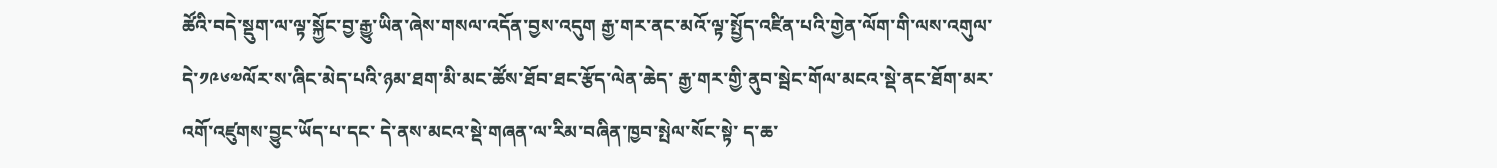ཚོའི་བདེ་སྡུག་ལ་ལྟ་སྐྱོང་བྱ་རྒྱུ་ཡིན་ཞེས་གསལ་འདོན་བྱས་འདུག རྒྱ་གར་ནང་མའོ་ལྟ་སྤྱོད་འཛིན་པའི་གྱེན་ལོག་གི་ལས་འགུལ་དེ་༡༩༦༧ལོར་ས་ཞིང་མེད་པའི་ཉམ་ཐག་མི་མང་ཚོས་ཐོབ་ཐང་རྩོད་ལེན་ཆེད་ རྒྱ་གར་གྱི་ནུབ་སྦེང་གོལ་མངའ་སྡེ་ནང་ཐོག་མར་འགོ་འཛུགས་བྱུང་ཡོད་པ་དང་ དེ་ནས་མངའ་སྡེ་གཞན་ལ་རིམ་བཞིན་ཁྱབ་སྤེལ་སོང་སྟེ་ ད་ཆ་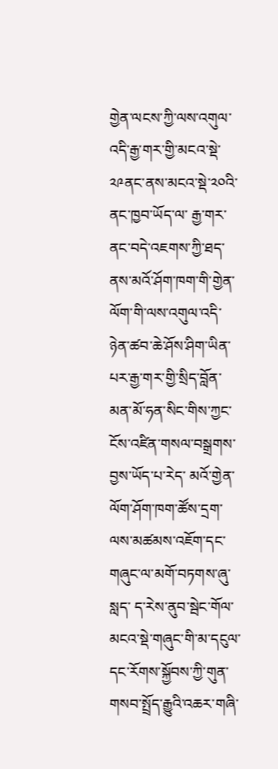གྱེན་ལངས་ཀྱི་ལས་འགུལ་འདི་རྒྱ་གར་གྱི་མངའ་སྡེ་༢༩ནང་ནས་མངའ་སྡེ་༢༠འི་ནང་ཁྱབ་ཡོད་ལ་ རྒྱ་གར་ནང་བདེ་འཇགས་ཀྱི་ཐད་ནས་མའོ་ཤོག་ཁག་གི་གྱེན་ལོག་གི་ལས་འགུལ་འདི་ཉེན་ཚབ་ཆེ་ཤོས་ཤིག་ཡིན་པར་རྒྱ་གར་གྱི་སྲིད་བློན་མན་མོ་ཧན་སིང་གིས་ཀྱང་ངོས་འཛིན་གསལ་བསྒྲགས་བྱས་ཡོད་པ་རེད་ མའོ་གྱེན་ལོག་ཤོག་ཁག་ཚོས་དྲག་ལས་མཚམས་འཇོག་དང་གཞུང་ལ་མགོ་བཏགས་ཞུ་སླད་ ད་རེས་ནུབ་སྦེང་གོལ་མངའ་སྡེ་གཞུང་གི་མ་དངུལ་དང་རོགས་སྐྱོབས་ཀྱི་གུན་གསབ་སྤྲོད་རྒྱུའི་འཆར་གཞི་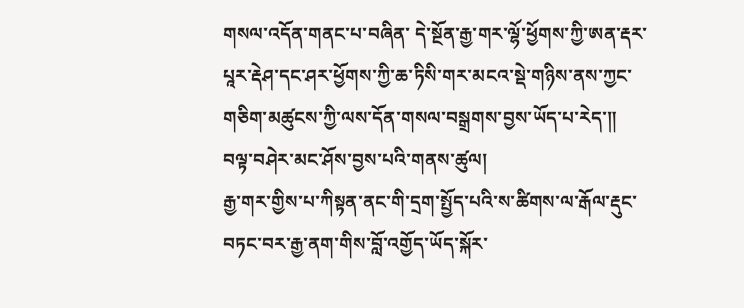གསལ་འདོན་གནང་པ་བཞིན་ དེ་སྔོན་རྒྱ་གར་ལྷོ་ཕྱོགས་ཀྱི་ཨན་རྡར་པཱར་རྡེཤ་དང་ཤར་ཕྱོགས་ཀྱི་ཆ་ཏིསི་གར་མངའ་སྡེ་གཉིས་ནས་ཀྱང་གཅིག་མཚུངས་ཀྱི་ལས་དོན་གསལ་བསྒྲགས་བྱས་ཡོད་པ་རེད་༎
བལྟ་བཤེར་མང་ཤོས་བྱས་པའི་གནས་ཚུལ།
རྒྱ་གར་གྱིས་པ་ཀིསྟན་ནང་གི་དྲག་སྤྱོད་པའི་ས་ཚིགས་ལ་རྒོལ་རྡུང་བཏང་བར་རྒྱ་ནག་གིས་བློ་འགྱོད་ཡོད་སྐོར་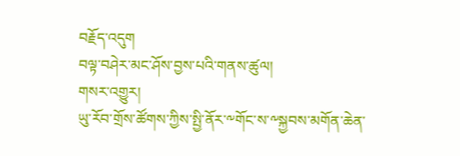བརྗོད་འདུག
བལྟ་བཤེར་མང་ཤོས་བྱས་པའི་གནས་ཚུལ།
གསར་འགྱུར།
ཡུ་རོབ་གྲོས་ཚོགས་ཀྱིས་སྤྱི་ནོར་༸གོང་ས་༸སྐྱབས་མགོན་ཆེན་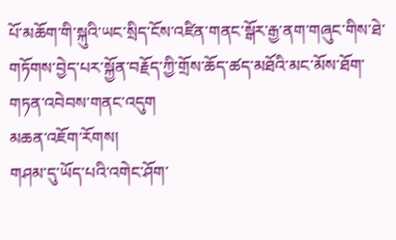པོ་མཆོག་གི་སྐུའི་ཡང་སྲིད་ངོས་འཛིན་གནང་སྒོར་རྒྱ་ནག་གཞུང་གིས་ཐེ་གཏོགས་བྱེད་པར་སྐྱོན་བརྗོད་ཀྱི་གྲོས་ཆོད་ཚད་མཐོའི་མང་མོས་ཐོག་གཏན་འབེབས་གནང་འདུག
མཆན་འཇོག་རོགས།
གཤམ་དུ་ཡོད་པའི་འགེང་ཤོག་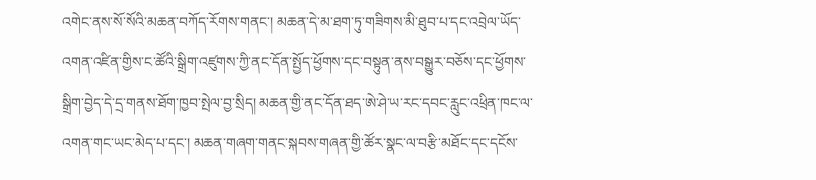འགེང་ནས་སོ་སོའི་མཆན་བཀོད་རོགས་གནང་། མཆན་དེ་མ་ཐག་ཏུ་གཟིགས་མི་ཐུབ་པ་དང་འབྲེལ་ཡོད་འགན་འཛིན་གྱིས་ང་ཚོའི་སྒྲིག་འཛུགས་ཀྱི་ནང་དོན་སྤྱོད་ཕྱོགས་དང་བསྟུན་ནས་བསྒྱུར་བཅོས་དང་ཕྱོགས་སྒྲིག་བྱེད་དེ་དྲ་གནས་ཐོག་ཁྱབ་སྤེལ་བྱ་སྲིད། མཆན་གྱི་ནང་དོན་ཐད་ཨེ་ཤེ་ཡ་རང་དབང་རླུང་འཕྲིན་ཁང་ལ་འགན་གང་ཡང་མེད་པ་དང་། མཆན་གཞག་གནང་སྐབས་གཞན་གྱི་ཚོར་སྣང་ལ་བརྩི་མཐོང་དང་དངོས་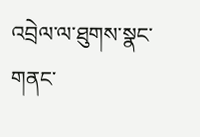འབྲེལ་ལ་ཐུགས་སྣང་གནང་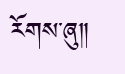རོགས་ཞུ༎